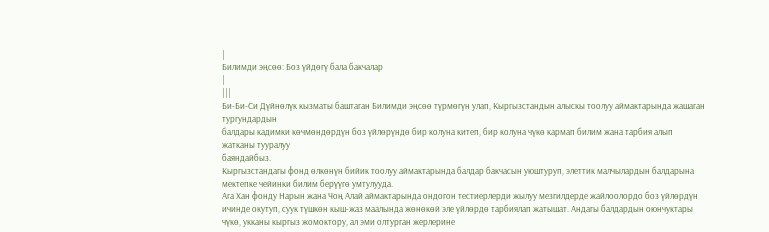|
Билимди эңсөө: Боз үйдөгү бала бакчалар
|
|||
Би-Би-Си Дүйнөлүк кызматы баштаган Билимди эңсөө түрмөгүн улап, Кыргызстандын алыскы тоолуу аймактарында жашаган тургундардын
балдары кадимки көчмөндөрдүн боз үйлөрүндө бир колуна китеп, бир колуна чүкө кармап билим жана тарбия алып жатканы тууралуу
баяндайбыз.
Кыргызстандагы фонд өлкөнүн бийик тоолуу аймактарында балдар бакчасын уюштуруп, элеттик малчылардын балдарына мектепке чейинки билим берүүгө умтулууда.
Ага Хан фонду Нарын жана Чоң Алай аймактарында ондогон тестиерлерди жылуу мезгилдерде жайлоолордо боз үйлөрдүн ичинде окутуп, суук түшкөн кыш-жаз маалында жөнөкөй эле үйлөрдө тарбиялап жатышат. Андагы балдардын оюнчуктары чүкө, укканы кыргыз жомоктору, ал эми олтурган жерлерине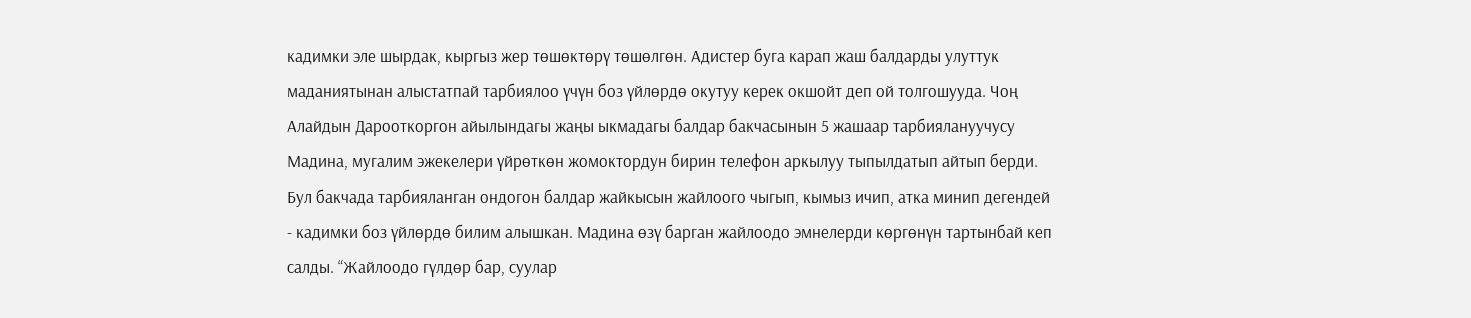кадимки эле шырдак, кыргыз жер төшөктөрү төшөлгөн. Адистер буга карап жаш балдарды улуттук маданиятынан алыстатпай тарбиялоо үчүн боз үйлөрдө окутуу керек окшойт деп ой толгошууда. Чоң Алайдын Дарооткоргон айылындагы жаңы ыкмадагы балдар бакчасынын 5 жашаар тарбиялануучусу Мадина, мугалим эжекелери үйрөткөн жомоктордун бирин телефон аркылуу тыпылдатып айтып берди. Бул бакчада тарбияланган ондогон балдар жайкысын жайлоого чыгып, кымыз ичип, атка минип дегендей - кадимки боз үйлөрдө билим алышкан. Мадина өзү барган жайлоодо эмнелерди көргөнүн тартынбай кеп салды. “Жайлоодо гүлдөр бар, суулар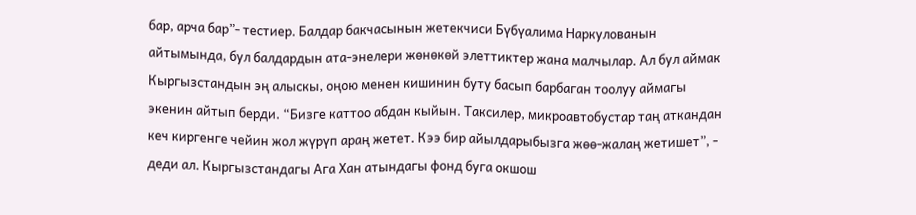бар, арча бар”- тестиер. Балдар бакчасынын жетекчиси Бүбүалима Наркулованын айтымында, бул балдардын ата-энелери жөнөкөй элеттиктер жана малчылар. Ал бул аймак Кыргызстандын эң алыскы, оңою менен кишинин буту басып барбаган тоолуу аймагы экенин айтып берди. “Бизге каттоо абдан кыйын. Таксилер, микроавтобустар таң аткандан кеч киргенге чейин жол жүрүп араң жетет. Кээ бир айылдарыбызга жөө-жалаң жетишет”, - деди ал. Кыргызстандагы Ага Хан атындагы фонд буга окшош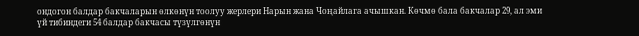ондогон балдар бакчаларын өлкөнүн тоолуу жерлери Нарын жана Чоңайлага ачышкан. Көчмө бала бакчалар 29, ал эми үй тибиндеги 54 балдар бакчасы түзүлгөнүн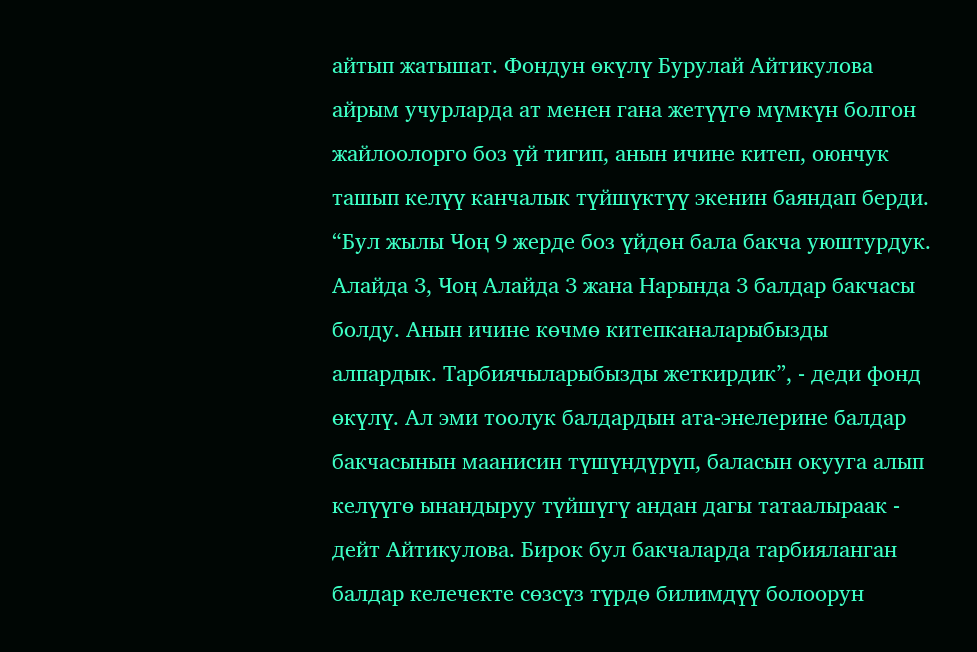айтып жатышат. Фондун өкүлү Бурулай Айтикулова айрым учурларда ат менен гана жетүүгө мүмкүн болгон жайлоолорго боз үй тигип, анын ичине китеп, оюнчук ташып келүү канчалык түйшүктүү экенин баяндап берди.
“Бул жылы Чоң 9 жерде боз үйдөн бала бакча уюштурдук. Алайда 3, Чоң Алайда 3 жана Нарында 3 балдар бакчасы болду. Анын ичине көчмө китепканаларыбызды алпардык. Тарбиячыларыбызды жеткирдик”, - деди фонд өкүлү. Ал эми тоолук балдардын ата-энелерине балдар бакчасынын маанисин түшүндүрүп, баласын окууга алып келүүгө ынандыруу түйшүгү андан дагы татаалыраак - дейт Айтикулова. Бирок бул бакчаларда тарбияланган балдар келечекте сөзсүз түрдө билимдүү болоорун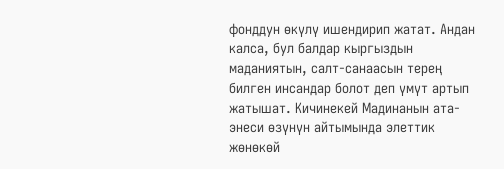фонддун өкүлү ишендирип жатат. Андан калса, бул балдар кыргыздын маданиятын, салт-санаасын терең билген инсандар болот деп үмүт артып жатышат. Кичинекей Мадинанын ата-энеси өзүнүн айтымында элеттик жөнөкөй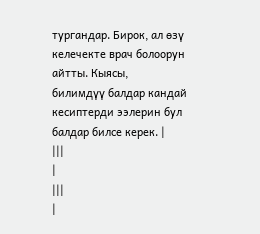тургандар. Бирок, ал өзү келечекте врач болоорун айтты. Кыясы,
билимдүү балдар кандай кесиптерди ээлерин бул балдар билсе керек. |
|||
|
|||
|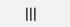|||